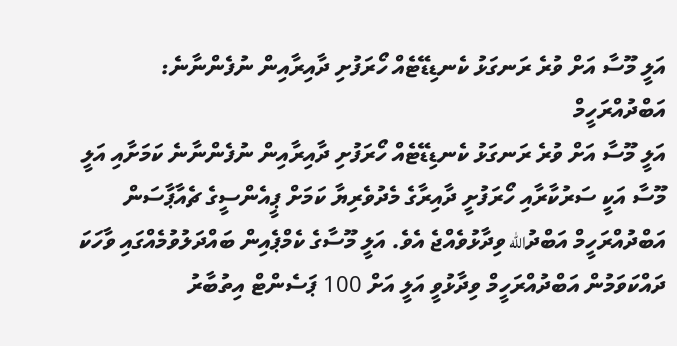އަލީ މޫސާ އަށް ވުރެ ރަނގަޅު ކެނޑިޑޭޓެއް ހޯރަފުށި ދާއިރާއިން ނުފެންނާނެ: އަބްދުއްރަހީމް
އަލީ މޫސާ އަށް ވުރެ ރަނގަޅު ކެނޑިޑޭޓެއް ހޯރަފުށި ދާއިރާއިން ނުފެންނާނެ ކަމަށާއި އަލީ މޫސާ އަކީ ސަރުކާރާއި ހޯރަފުށީ ދާއިރާގެ މެދުވެރިޔާ ކަމަށް ޕީއެންސީގެ ޗެއާޕާސަން އަބްދުއްރަހީމް އަބްދުالله ވިދާޅުވެއްޖެ އެވެ. އަލީ މޫސާގެ ކެމްޕެއިން ބައްދަލުވުމެއްގައި ވާހަކަ ދައްކަވަމުން އަބްދުއްރަހީމް ވިދާޅުވީ އަލީ އަށް 100 ޕަސެންޓް އިތުބާރު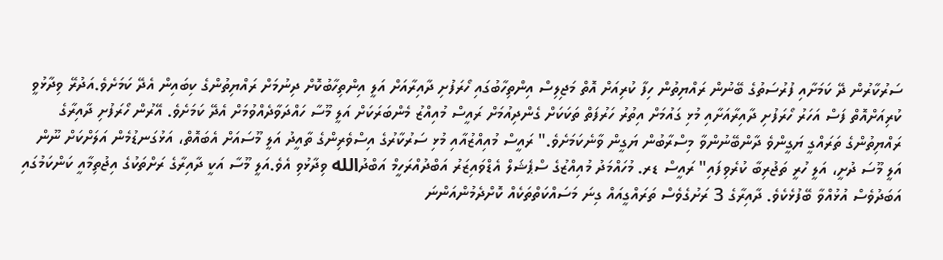ސަރުކާރުން ދޭ ކަމަށާއި ފުރުސަތުގެ ބޭނުން ރައްޔިތުން ހިފާ ކުރިއަށް އޮތް މަޖިލިސް އިންތިހާބުގައި ހޯރަފުށި ދާއިރާއަށް އަލީ އިންތިހާބުކޮށް ދިނުމަށް ރައްޔިތުންގެ ކިބައިން އެދޭ ކަމަށެވެ.އަދުރޭ ވިދާޅުވީ ކުރިއަށްއޮތް ފަސް އަހަރު ހޯރަފުށި ދާއިރާއަށާއި މުޅި ގައުމަށް އިތުރު ހަރުފަތް ތަކަކަށް ގެންދިއުމަށް ރައީސް މުއިއްޒު މެންބަރަކަށް އަލީ މޫސާ ހައްދަވާދެއްވުމަށް އެދޭ ކަމަށެވެ. އޭރުން ހޯރަފުށި ދާއިރާގެ ރައްޔިތުންގެ ތަރައްގީ ޔަގީންވެ ދާންބޭނުންވާ މިސްރާބުން ޔަގީން ވާނެކަމަށެވެ." ރައީސް މުއިއްޒުއާއި މުޅި ސަރުކާރުގެ އިސްވެރިންގެ ތާއީދު އަލީ މޫސައަށް އެބައޮތް، އަޅުގަނޑުމެން އަލަށްކަށް ނޫން އަލީ މޫސަ ދުށީ، އަލީ ހުރީ ތަޖުރިބާ ކުރެވިފައި" ރައީސް ޑރ. މުހައްމަދު މުއިއްޒުގެ ސްޕެޝަލް އެޑްވައިޒަރު އަބްދުއްރަހީމް އަބްދުالله ވިދާޅުވި އެވެ.އަލީ މޫސާ އަކީ ދާއިރާގެ ރަށްތަކުގެ އިޖުތިމާއީ ކަންކަމުގައި އަބަދުވެސް އުޅުއްވާ ބޭފުޅެކެވެ. ދާއިރާގެ 3 ރަށުގެވެސް ތަރައްގީއައް ގިނަ މަސައްކަތްތަކެއް ކޮށްދެމުންއަންނަ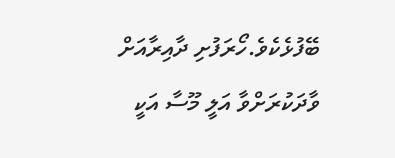ބޭފުޅެކެވެ.ހޯރަފުށި ދާއިރާއަށް ވާދަކުރަށްވާ އަލީ މޫސާ އަކީ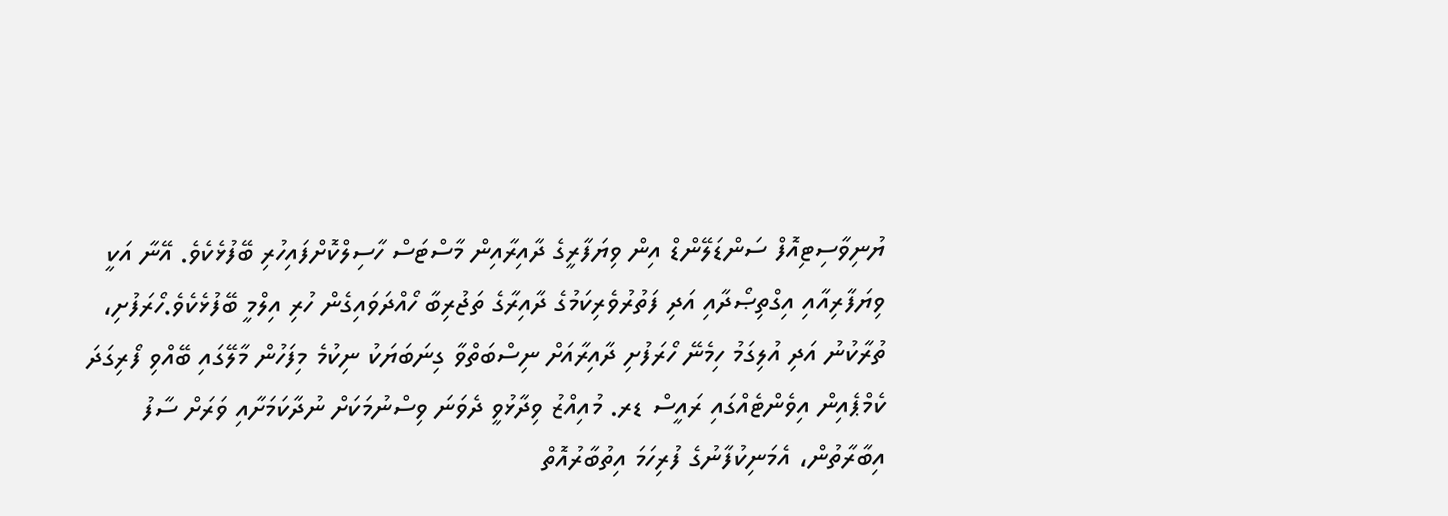ޔުނިވާސިޓިއޮފް ސަންޑަލޭންޑް އިން ވިޔަފާރީގެ ދާއިރާއިން މާސްޓަސް ހާސިލްކޮށްފައިހުރި ބޭފުޅެކެވެ. އޭނާ އަކީ ވިޔަފާރިއާއި އިގްތިޞޯދާއި އަދި ފަތުރުވެރިކަމުގެ ދާއިރާގެ ތަޖުރިބާ ހޯއްދަވައިގެން ހުރި އިލްމީ ބޭފުޅެކެވެ.ހޯރަފުށި، ތުރާކުނު އަދި އުލިގަމު ހިމެނޭ ހޯރަފުށި ދާއިރާއަށް ނިސްބަތްވާ ގިނަބަޔަކު ނިކުމެ މިފަހުން މާލޭގައި ބޭއްވި ފޯރިގަދަ ކެމްޕެއިން އިވެންޓެއްގައި ރައީސް ޑރ. މުއިއްޒު ވިދާޅުވީ ދެވަނަ ވިސްނުމަކަށް ނުދާކަމަށާއި ވަރަށް ސާފު އިބާރާތުން، އެމަނިކުފާނުގެ ފުރިހަމަ އިތުބާރުއޮތް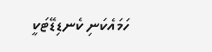ހަމައެކަނި ކެނޑިޑޭޓަކީ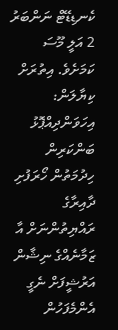ކެނޑިޑޭޓް ނަންބަރު 2 އަލީ މޫސަ ކަމަށެވެ. އިތުރަށް ކިޔާލަން: އިހަވަންދިއްޕޮޅު ބަންކަރިން ހިދުމަތުން ހޯރަފުށި ދާއިރާގެ ރައްޔިތުންނަށް އާ ޒަމާނެއްގެ ނިޝާން
އަރުޝީފަށް ނެގީ
އެންމެފަހުން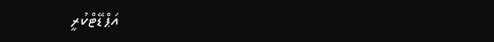އަޕްޑޭޓްކުރީ